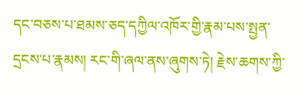དང་བཅས་པ་ཐམས་ཅད་དཀྱིལ་འཁོར་གྱི་རྣམ་པས་སྤྱན་དྲངས་པ་རྣམས། རང་གི་ཞལ་ནས་ཞུགས་ཏེ། རྗེས་ཆགས་ཀྱི་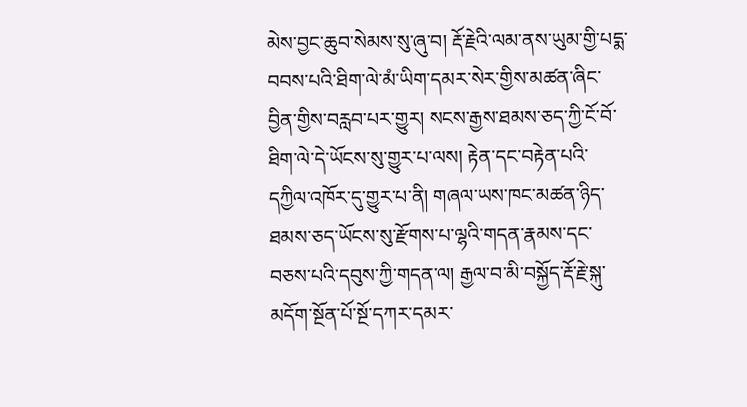མེས་བྱང་ཆུབ་སེམས་སུ་ཞུ་བ། རྡོ་རྗེའི་ལམ་ནས་ཡུམ་གྱི་པདྨ་བབས་པའི་ཐིག་ལེ་མཾ་ཡིག་དམར་སེར་གྱིས་མཚན་ཞིང་བྱིན་གྱིས་བརླབ་པར་གྱུར། སངས་རྒྱས་ཐམས་ཅད་ཀྱི་ངོ་བོ་ཐིག་ལེ་དེ་ཡོངས་སུ་གྱུར་པ་ལས། རྟེན་དང་བརྟེན་པའི་དཀྱིལ་འཁོར་དུ་གྱུར་པ་ནི། གཞལ་ཡས་ཁང་མཚན་ཉིད་ཐམས་ཅད་ཡོངས་སུ་རྫོགས་པ་ལྷའི་གདན་རྣམས་དང་བཅས་པའི་དབུས་ཀྱི་གདན་ལ། རྒྱལ་བ་མི་བསྐྱོད་རྡོ་རྗེ་སྐུ་མདོག་སྔོན་པོ་སྔོ་དཀར་དམར་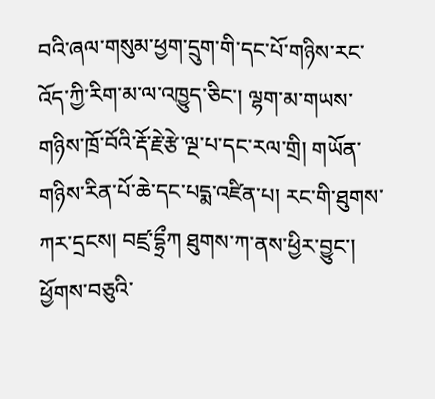བའི་ཞལ་གསུམ་ཕྱག་དྲུག་གི་དང་པོ་གཉིས་རང་འོད་ཀྱི་རིག་མ་ལ་འཁྱུད་ཅིང་། ལྷག་མ་གཡས་གཉིས་ཁྲོ་བོའི་རྡོ་རྗེ་རྩེ་ལྔ་པ་དང་རལ་གྲི། གཡོན་གཉིས་རིན་པོ་ཆེ་དང་པདྨ་འཛིན་པ། རང་གི་ཐུགས་ཀར་དྲངས། བཛྲ་དྷྲྀཀ ཐུགས་ཀ་ནས་ཕྱིར་བྱུང་། ཕྱོགས་བཅུའི་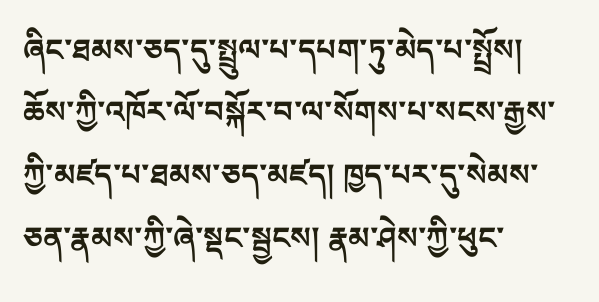ཞིང་ཐམས་ཅད་དུ་སྤྲུལ་པ་དཔག་ཏུ་མེད་པ་སྤྲོས། ཆོས་ཀྱི་འཁོར་ལོ་བསྐོར་བ་ལ་སོགས་པ་སངས་རྒྱས་ཀྱི་མཛད་པ་ཐམས་ཅད་མཛད། ཁྱད་པར་དུ་སེམས་ཅན་རྣམས་ཀྱི་ཞེ་སྡང་སྦྱངས། རྣམ་ཤེས་ཀྱི་ཕུང་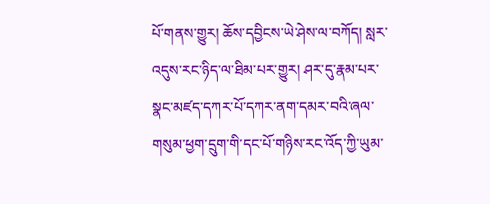པོ་གནས་གྱུར། ཆོས་དབྱིངས་ཡེ་ཤེས་ལ་བཀོད། སླར་འདུས་རང་ཉིད་ལ་ཐིམ་པར་གྱུར། ཤར་དུ་རྣམ་པར་སྣང་མཛད་དཀར་པོ་དཀར་ནག་དམར་བའི་ཞལ་གསུམ་ཕྱག་དྲུག་གི་དང་པོ་གཉིས་རང་འོད་ཀྱི་ཡུམ་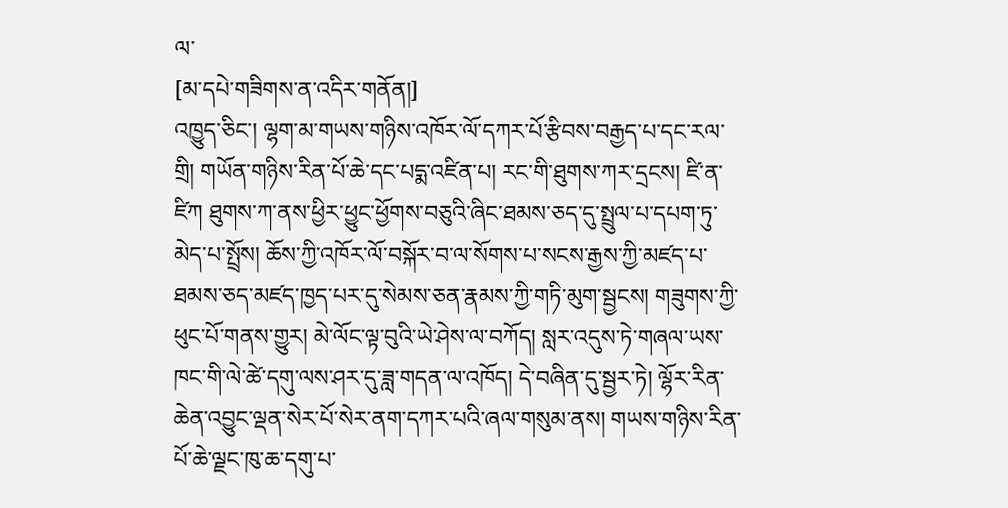ལ་
[མ་དཔེ་གཟིགས་ན་འདིར་གནོན།]
འཁྱུད་ཅིང་། ལྷག་མ་གཡས་གཉིས་འཁོར་ལོ་དཀར་པོ་རྩིབས་བརྒྱད་པ་དང་རལ་གྲི། གཡོན་གཉིས་རིན་པོ་ཆེ་དང་པདྨ་འཛིན་པ། རང་གི་ཐུགས་ཀར་དྲངས། ཛི་ན་ཛིཀ ཐུགས་ཀ་ནས་ཕྱིར་ཕྱུང་ཕྱོགས་བཅུའི་ཞིང་ཐམས་ཅད་དུ་སྤྲུལ་པ་དཔག་ཏུ་མེད་པ་སྤྲོས། ཆོས་ཀྱི་འཁོར་ལོ་བསྐོར་བ་ལ་སོགས་པ་སངས་རྒྱས་ཀྱི་མཛད་པ་ཐམས་ཅད་མཛད་ཁྱད་པར་དུ་སེམས་ཅན་རྣམས་ཀྱི་གཏི་མུག་སྦྱངས། གཟུགས་ཀྱི་ཕུང་པོ་གནས་གྱུར། མེ་ལོང་ལྟ་བུའི་ཡེ་ཤེས་ལ་བཀོད། སླར་འདུས་ཏེ་གཞལ་ཡས་ཁང་གི་ལེ་ཚེ་དགུ་ལས་ཤར་དུ་ཟླ་གདན་ལ་འཁོད། དེ་བཞིན་དུ་སྦྱར་ཏེ། ལྷོར་རིན་ཆེན་འབྱུང་ལྡན་སེར་པོ་སེར་ནག་དཀར་པའི་ཞལ་གསུམ་ནས། གཡས་གཉིས་རིན་པོ་ཆེ་ལྗང་ཁུ་ཆ་དགུ་པ་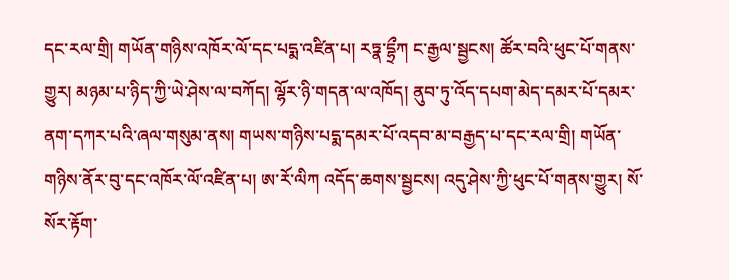དང་རལ་གྲི། གཡོན་གཉིས་འཁོར་ལོ་དང་པདྨ་འཛིན་པ། རཏྣ་དྷྲྀཀ ང་རྒྱལ་སྦྱངས། ཚོར་བའི་ཕུང་པོ་གནས་གྱུར། མཉམ་པ་ཉིད་ཀྱི་ཡེ་ཤེས་ལ་བཀོད། ལྷོར་ཉི་གདན་ལ་འཁོད། ནུབ་ཏུ་འོད་དཔག་མེད་དམར་པོ་དམར་ནག་དཀར་པའི་ཞལ་གསུམ་ནས། གཡས་གཉིས་པདྨ་དམར་པོ་འདབ་མ་བརྒྱད་པ་དང་རལ་གྲི། གཡོན་གཉིས་ནོར་བུ་དང་འཁོར་ལོ་འཛིན་པ། ཨ་རོ་ལིཀ འདོད་ཆགས་སྦྱངས། འདུ་ཤེས་ཀྱི་ཕུང་པོ་གནས་གྱུར། སོ་སོར་རྟོག་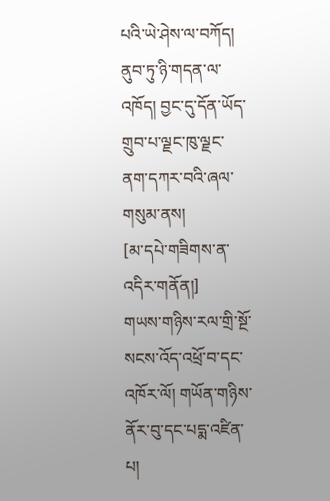པའི་ཡེ་ཤེས་ལ་བཀོད། ནུབ་ཏུ་ཉི་གདན་ལ་འཁོད། བྱང་དུ་དོན་ཡོད་གྲུབ་པ་ལྗང་ཁུ་ལྗང་ནག་དཀར་བའི་ཞལ་གསུམ་ནས།
[མ་དཔེ་གཟིགས་ན་འདིར་གནོན།]
གཡས་གཉིས་རལ་གྲི་སྔོ་སངས་འོད་འཕྲོ་བ་དང་འཁོར་ལོ། གཡོན་གཉིས་ནོར་བུ་དང་པདྨ་འཛིན་པ།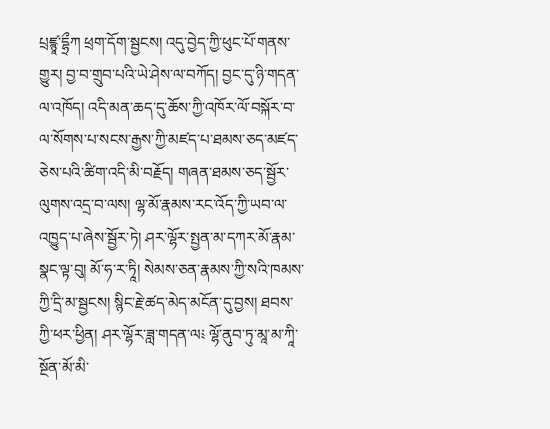པྲཛྙཱ་དྷྲྀཀ ཕྲག་དོག་སྦྱངས། འདུ་བྱེད་ཀྱི་ཕུང་པོ་གནས་གྱུར། བྱ་བ་གྲུབ་པའི་ཡེ་ཤེས་ལ་བཀོད། བྱང་དུ་ཉི་གདན་ལ་འཁོད། འདི་མན་ཆད་དུ་ཆོས་ཀྱི་འཁོར་ལོ་བསྐོར་བ་ལ་སོགས་པ་སངས་རྒྱས་ཀྱི་མཛད་པ་ཐམས་ཅད་མཛད་ཅེས་པའི་ཚིག་འདི་མི་བརྗོད། གཞན་ཐམས་ཅད་སྦྱོར་ལུགས་འདྲ་བ་ལས། ལྷ་མོ་རྣམས་རང་འོད་ཀྱི་ཡབ་ལ་འཁྱུད་པ་ཞེས་སྦྱོར་ཏེ། ཤར་ལྷོར་སྤྱན་མ་དཀར་མོ་རྣམ་སྣང་ལྟ་བུ། མོ་ཧ་ར་ཏཱི། སེམས་ཅན་རྣམས་ཀྱི་སའི་ཁམས་ཀྱི་དྲི་མ་སྦྱངས། སྙིང་རྗེ་ཚད་མེད་མངོན་དུ་བྱས། ཐབས་ཀྱི་ཕར་ཕྱིན། ཤར་ལྷོར་ཟླ་གདན་ལ༴ ལྷོ་ནུབ་ཏུ་མཱ་མ་ཀཱི་སྔོན་མོ་མི་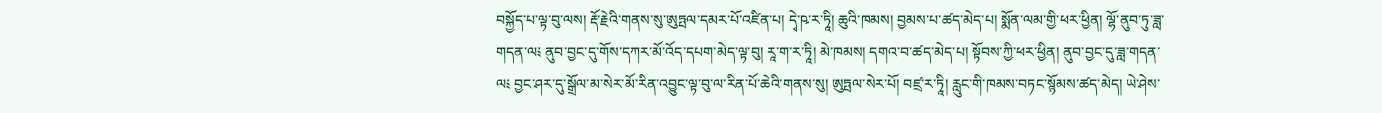བསྐྱོད་པ་ལྟ་བུ་ལས། རྡོ་རྗེའི་གནས་སུ་ཨུཏྤལ་དམར་པོ་འཛིན་པ། དྭེ་ཥ་ར་ཏཱི། ཆུའི་ཁམས། བྱམས་པ་ཚད་མེད་པ། སྨོན་ལམ་གྱི་ཕར་ཕྱིན། ལྷོ་ནུབ་ཏུ་ཟླ་གདན་ལ༴ ནུབ་བྱང་དུ་གོས་དཀར་མོ་འོད་དཔག་མེད་ལྟ་བུ། རཱ་ག་ར་ཏཱི། མེ་ཁམས། དགའ་བ་ཚད་མེད་པ། སྟོབས་ཀྱི་ཕར་ཕྱིན། ནུབ་བྱང་དུ་ཟླ་གདན་ལ༴ བྱང་ཤར་དུ་སྒྲོལ་མ་སེར་མོ་རིན་འབྱུང་ལྟ་བུ་ལ་རིན་པོ་ཆེའི་གནས་སུ། ཨུཏྤལ་སེར་པོ། བཛྲ་ར་ཏཱི། རླུང་གི་ཁམས་བཏང་སྙོམས་ཚད་མེད། ཡེ་ཤེས་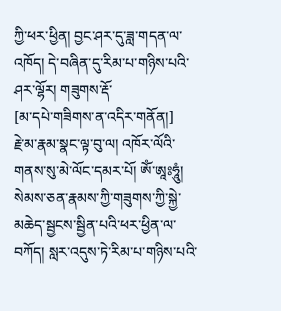ཀྱི་ཕར་ཕྱིན། བྱང་ཤར་དུ་ཟླ་གདན་ལ་འཁོད། དེ་བཞིན་དུ་རིམ་པ་གཉིས་པའི་ཤར་ལྷོར། གཟུགས་རྡོ་
[མ་དཔེ་གཟིགས་ན་འདིར་གནོན།]
རྗེ་མ་རྣམ་སྣང་ལྟ་བུ་ལ། འཁོར་ལོའི་གནས་སུ་མེ་ལོང་དམར་པོ། ཨོཾ་ཨཱཿཧཱུཾ། སེམས་ཅན་རྣམས་ཀྱི་གཟུགས་ཀྱི་སྐྱེ་མཆེད་སྦྱངས་སྦྱིན་པའི་ཕར་ཕྱིན་ལ་བཀོད། སླར་འདུས་ཏེ་རིམ་པ་གཉིས་པའི་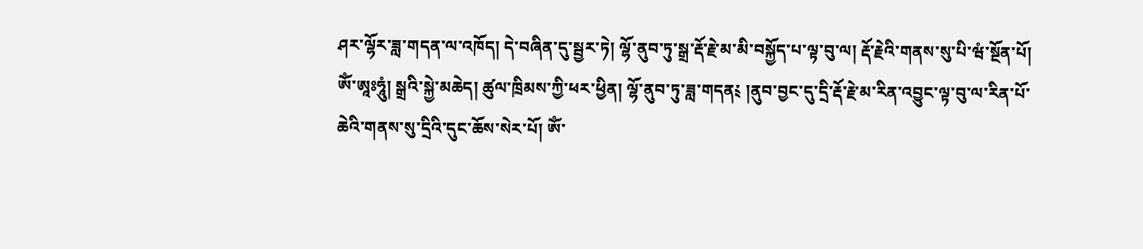ཤར་ལྷོར་ཟླ་གདན་ལ་འཁོད། དེ་བཞིན་དུ་སྦྱར་ཏེ། ལྷོ་ནུབ་ཏུ་སྒྲ་རྡོ་རྗེ་མ་མི་བསྐྱོད་པ་ལྟ་བུ་ལ། རྡོ་རྗེའི་གནས་སུ་པི་ཝཾ་སྔོན་པོ། ཨོཾ་ཨཱཿཧཱུཾ། སྒྲའི་སྐྱེ་མཆེད། ཚུལ་ཁྲིམས་ཀྱི་ཕར་ཕྱིན། ལྷོ་ནུབ་ཏུ་ཟླ་གདན༴ །ནུབ་བྱང་དུ་དྲི་རྡོ་རྗེ་མ་རིན་འབྱུང་ལྟ་བུ་ལ་རིན་པོ་ཆེའི་གནས་སུ་དྲིའི་དུང་ཆོས་སེར་པོ། ཨོཾ་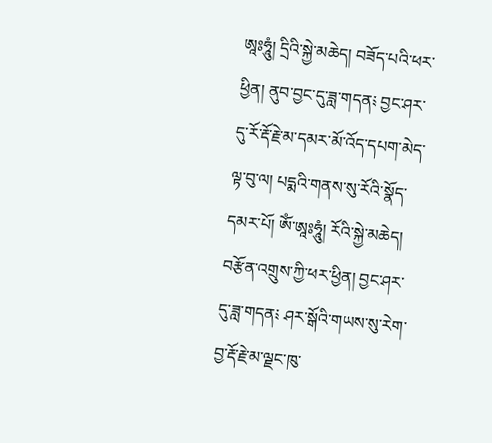ཨཱཿཧཱུཾ། དྲིའི་སྐྱེ་མཆེད། བཟོད་པའི་ཕར་ཕྱིན། ནུབ་བྱང་དུ་ཟླ་གདན༴ བྱང་ཤར་དུ་རོ་རྡོ་རྗེ་མ་དམར་མོ་འོད་དཔག་མེད་ལྟ་བུ་ལ། པདྨའི་གནས་སུ་རོའི་སྣོད་དམར་པོ། ཨོཾ་ཨཱཿཧཱུཾ། རོའི་སྐྱེ་མཆེད། བརྩོན་འགྲུས་ཀྱི་ཕར་ཕྱིན། བྱང་ཤར་དུ་ཟླ་གདན༴ ཤར་སྒོའི་གཡས་སུ་རེག་བྱ་རྡོ་རྗེ་མ་ལྗང་ཁུ་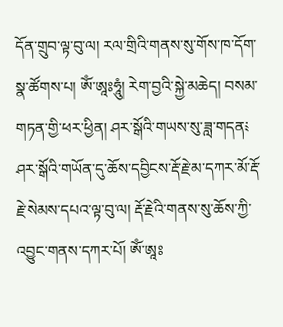དོན་གྲུབ་ལྟ་བུ་ལ། རལ་གྲིའི་གནས་སུ་གོས་ཁ་དོག་སྣ་ཚོགས་པ། ཨོཾ་ཨཱཿཧཱུཾ། རེག་བྱའི་སྐྱེ་མཆེད། བསམ་གཏན་གྱི་ཕར་ཕྱིན། ཤར་སྒོའི་གཡས་སུ་ཟླ་གདན༴ ཤར་སྒོའི་གཡོན་དུ་ཆོས་དབྱིངས་རྡོ་རྗེ་མ་དཀར་མོ་རྡོ་རྗེ་སེམས་དཔའ་ལྟ་བུ་ལ། རྡོ་རྗེའི་གནས་སུ་ཆོས་ཀྱི་འབྱུང་གནས་དཀར་པོ། ཨོཾ་ཨཱཿ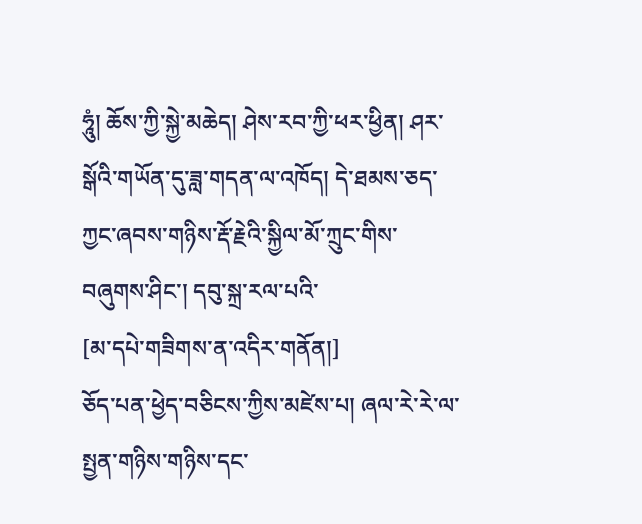ཧཱུཾ། ཆོས་ཀྱི་སྐྱེ་མཆེད། ཤེས་རབ་ཀྱི་ཕར་ཕྱིན། ཤར་སྒོའི་གཡོན་དུ་ཟླ་གདན་ལ་འཁོད། དེ་ཐམས་ཅད་ཀྱང་ཞབས་གཉིས་རྡོ་རྗེའི་སྐྱིལ་མོ་ཀྲུང་གིས་བཞུགས་ཤིང་། དབུ་སྐྲ་རལ་པའི་
[མ་དཔེ་གཟིགས་ན་འདིར་གནོན།]
ཅོད་པན་ཕྱེད་བཅིངས་ཀྱིས་མཛེས་པ། ཞལ་རེ་རེ་ལ་སྤྱན་གཉིས་གཉིས་དང་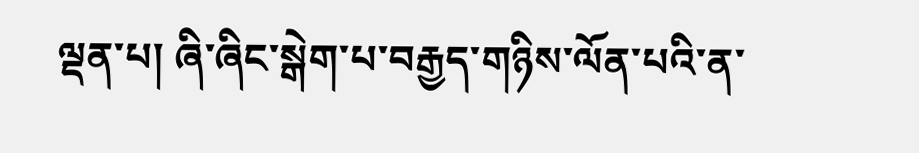ལྡན་པ། ཞི་ཞིང་སྒེག་པ་བརྒྱད་གཉིས་ལོན་པའི་ན་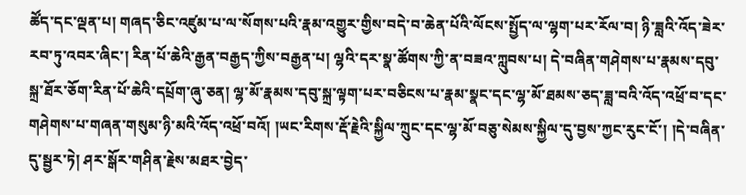ཚོད་དང་ལྡན་པ། གཞད་ཅིང་འཛུམ་པ་ལ་སོགས་པའི་རྣམ་འགྱུར་གྱིས་བདེ་བ་ཆེན་པོའི་ལོངས་སྤྱོད་ལ་ལྷག་པར་རོལ་བ། ཉི་ཟླའི་འོད་ཟེར་རབ་ཏུ་འབར་ཞིང་། རིན་པོ་ཆེའི་རྒྱན་བརྒྱད་ཀྱིས་བརྒྱན་པ། ལྷའི་དར་སྣ་ཚོགས་ཀྱི་ན་བཟའ་ཀླུབས་པ། དེ་བཞིན་གཤེགས་པ་རྣམས་དབུ་སྐྲ་ཐོར་ཅོག་རིན་པོ་ཆེའི་དཔྲོག་ཞུ་ཅན། ལྷ་མོ་རྣམས་དབུ་སྐྲ་ལྟག་པར་བཅིངས་པ་རྣམ་སྣང་དང་ལྷ་མོ་ཐམས་ཅད་ཟླ་བའི་འོད་འཕྲོ་བ་དང་གཤེགས་པ་གཞན་གསུམ་ཉི་མའི་འོད་འཕྲོ་བའོ། །ཡང་རིགས་རྡོ་རྗེའི་སྐྱིལ་ཀྲུང་དང་ལྷ་མོ་བཅུ་སེམས་སྐྱིལ་དུ་བྱས་ཀྱང་རུང་ངོ་། །དེ་བཞིན་དུ་སྦྱར་ཏེ། ཤར་སྒོར་གཤིན་རྗེས་མཐར་བྱེད་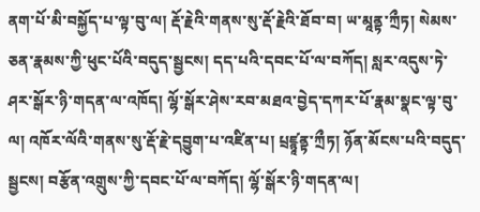ནག་པོ་མི་བསྐྱོད་པ་ལྟ་བུ་ལ། རྡོ་རྗེའི་གནས་སུ་རྡོ་རྗེའི་ཐོབ་བ། ཡ་མཱནྟ་ཀྲྀཏ། སེམས་ཅན་རྣམས་ཀྱི་ཕུང་པོའི་བདུད་སྦྱངས། དད་པའི་དབང་པོ་ལ་བཀོད། སླར་འདུས་ཏེ་ཤར་སྒོར་ཉི་གདན་ལ་འཁོད། ལྷོ་སྒོར་ཤེས་རབ་མཐའ་བྱེད་དཀར་པོ་རྣམ་སྣང་ལྟ་བུ་ལ། འཁོར་ལོའི་གནས་སུ་རྡོ་རྗེ་དབྱུག་པ་འཛིན་པ། པྲཛྙཱནྟ་ཀྲྀཏ། ཉོན་མོངས་པའི་བདུད་སྦྱངས། བརྩོན་འགྲུས་ཀྱི་དབང་པོ་ལ་བཀོད། ལྷོ་སྒོར་ཉི་གདན་ལ།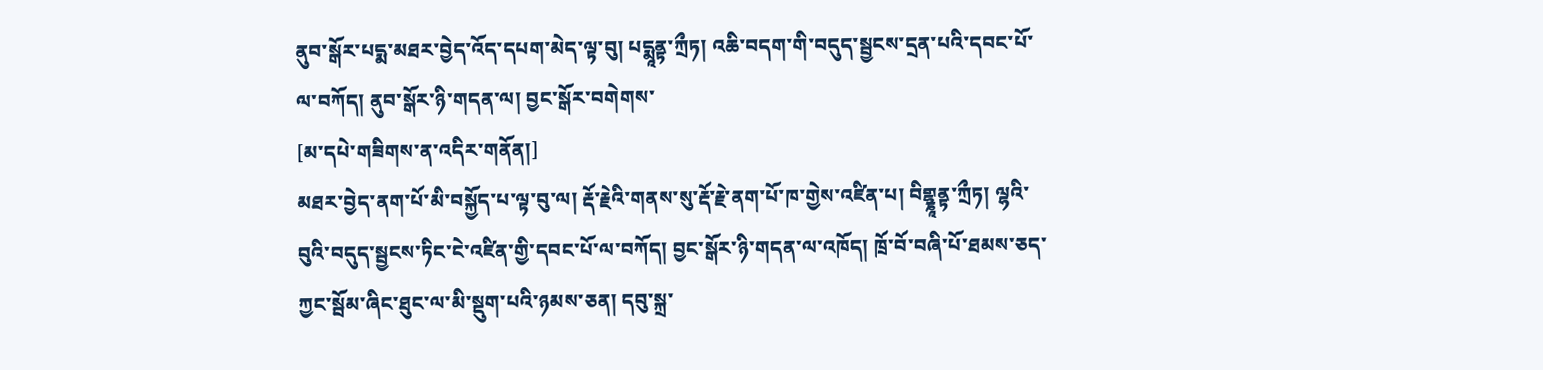ནུབ་སྒོར་པདྨ་མཐར་བྱེད་འོད་དཔག་མེད་ལྟ་བུ། པདྨཱནྟ་ཀྲྀཏ། འཆི་བདག་གི་བདུད་སྦྱངས་དྲན་པའི་དབང་པོ་ལ་བཀོད། ནུབ་སྒོར་ཉི་གདན་ལ། བྱང་སྒོར་བགེགས་
[མ་དཔེ་གཟིགས་ན་འདིར་གནོན།]
མཐར་བྱེད་ནག་པོ་མི་བསྐྱོད་པ་ལྟ་བུ་ལ། རྡོ་རྗེའི་གནས་སུ་རྡོ་རྗེ་ནག་པོ་ཁ་གྱེས་འཛིན་པ། བིགྷྣཱནྟ་ཀྲྀཏ། ལྷའི་བུའི་བདུད་སྦྱངས་ཏིང་ངེ་འཛིན་གྱི་དབང་པོ་ལ་བཀོད། བྱང་སྒོར་ཉི་གདན་ལ་འཁོད། ཁྲོ་བོ་བཞི་པོ་ཐམས་ཅད་ཀྱང་སྦོམ་ཞིང་ཐུང་ལ་མི་སྡུག་པའི་ཉམས་ཅན། དབུ་སྐྲ་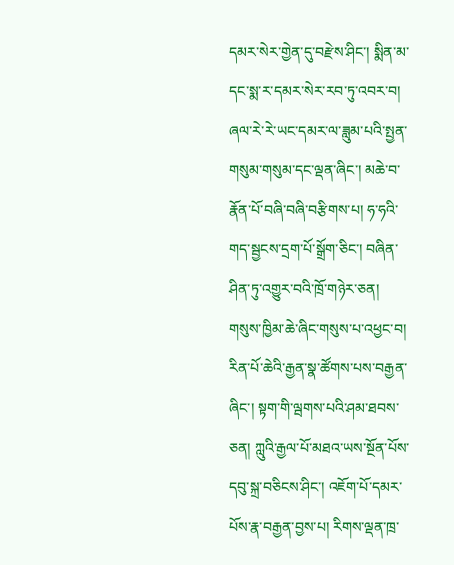དམར་སེར་གྱེན་དུ་བརྫེས་ཤིང་། སྨིན་མ་དང་སྨ་ར་དམར་སེར་རབ་ཏུ་འབར་བ། ཞལ་རེ་རེ་ཡང་དམར་ལ་ཟླུམ་པའི་སྤྱན་གསུམ་གསུམ་དང་ལྡན་ཞིང་། མཆེ་བ་རྣོན་པོ་བཞི་བཞི་བརྩིགས་པ། ཧ་ཧའི་གད་སྦྱངས་དྲག་པོ་སྒྲོག་ཅིང་། བཞིན་ཤིན་ཏུ་འགྱུར་བའི་ཁྲོ་གཉེར་ཅན། གསུས་ཁྱིམ་ཆེ་ཞིང་གསུས་པ་འཕྱང་བ། རིན་པོ་ཆེའི་རྒྱན་སྣ་ཚོགས་པས་བརྒྱན་ཞིང་། སྟག་གི་ལྦགས་པའི་ཤམ་ཐབས་ཅན། ཀླུའི་རྒྱལ་པོ་མཐའ་ཡས་སྔོན་པོས་དབུ་སྐྲ་བཅིངས་ཤིང་། འཇོག་པོ་དམར་པོས་རྣ་བརྒྱན་བྱས་པ། རིགས་ལྡན་ཁྲ་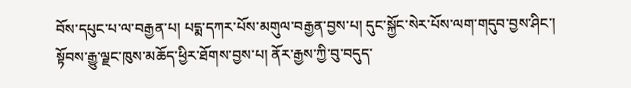བོས་དཔུང་པ་ལ་བརྒྱན་པ། པདྨ་དཀར་པོས་མགུལ་བརྒྱན་བྱས་པ། དུང་སྐྱོང་སེར་པོས་ལག་གདུབ་བྱས་ཤིང་། སྟོབས་རྒྱུ་ལྗང་ཁུས་མཆོད་ཕྱིར་ཐོགས་བྱས་པ། ནོར་རྒྱས་ཀྱི་བུ་བདུད་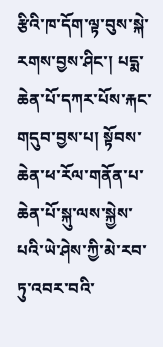རྩིའི་ཁ་དོག་ལྟ་བུས་སྐེ་རགས་བྱས་ཤིང་། པདྨ་ཆེན་པོ་དཀར་པོས་རྐང་གདུབ་བྱས་པ། སྟོབས་ཆེན་ཕ་རོལ་གནོན་པ་ཆེན་པོ་སྐུ་ལས་སྐྱེས་པའི་ཡེ་ཤེས་ཀྱི་མེ་རབ་ཏུ་འབར་བའི་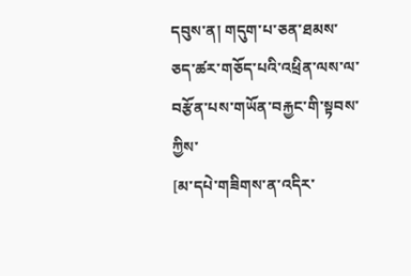དབུས་ན། གདུག་པ་ཅན་ཐམས་ཅད་ཚར་གཅོད་པའི་འཕྲིན་ལས་ལ་བརྩོན་པས་གཡོན་བརྐྱང་གི་སྟབས་ཀྱིས་
[མ་དཔེ་གཟིགས་ན་འདིར་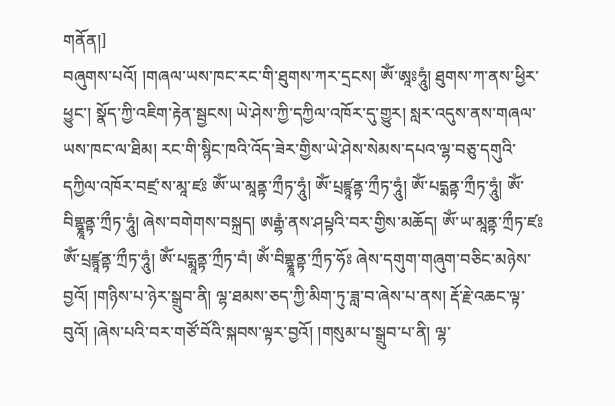གནོན།]
བཞུགས་པའོ། །གཞལ་ཡས་ཁང་རང་གི་ཐུགས་ཀར་དྲངས། ཨོཾ་ཨཱཿཧཱུཾ། ཐུགས་ཀ་ནས་ཕྱིར་ཕྱུང་། སྣོད་ཀྱི་འཇིག་རྟེན་སྦྱངས། ཡེ་ཤེས་ཀྱི་དཀྱིལ་འཁོར་དུ་གྱུར། སླར་འདུས་ནས་གཞལ་ཡས་ཁང་ལ་ཐིམ། རང་གི་སྙིང་ཁའི་འོད་ཟེར་གྱིས་ཡེ་ཤེས་སེམས་དཔའ་ལྷ་བཅུ་དགུའི་དཀྱིལ་འཁོར་བཛྲ་ས་མཱ་ཛཿ ཨོཾ་ཡ་མཱནྟ་ཀྲྀཏ་ཧཱུཾ། ཨོཾ་པྲཛྙཱནྟ་ཀྲྀཏ་ཧཱུཾ། ཨོཾ་པདྨནྟ་ཀྲྀཏ་ཧཱུཾ། ཨོཾ་བིགྷྣཱནྟ་ཀྲྀཏ་ཧཱུཾ། ཞེས་བགེགས་བསྐྲད། ཨརྒྷཾ་ནས་ཤཔྟའི་བར་གྱིས་མཆོད། ཨོཾ་ཡ་མཱནྟ་ཀྲྀཏ་ཛཿ ཨོཾ་པྲཛྙཱནྟ་ཀྲྀཏ་ཧཱུཾ། ཨོཾ་པདྨཱནྟ་ཀྲྀཏ་བཾ། ཨོཾ་བིགྷྣཱནྟ་ཀྲྀཏ་ཧོཿ ཞེས་དགུག་གཞུག་བཅིང་མཉེས་བྱའོ། །གཉིས་པ་ཉེར་སྒྲུབ་ནི། ལྷ་ཐམས་ཅད་ཀྱི་མིག་ཏུ་ཟླ་བ་ཞེས་པ་ནས། རྡོ་རྗེ་འཆང་ལྟ་བུའོ། །ཞེས་པའི་བར་གཙོ་བོའི་སྐབས་ལྟར་བྱའོ། །གསུམ་པ་སྒྲུབ་པ་ནི། ལྷ་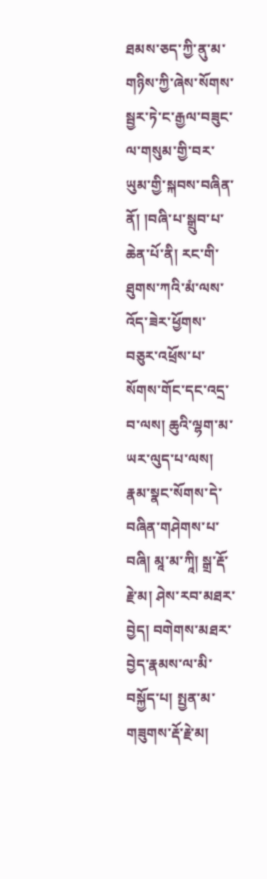ཐམས་ཅད་ཀྱི་ནུ་མ་གཉིས་ཀྱི་ཞེས་སོགས་སྦྱར་ཏེ་ང་རྒྱལ་བཟུང་ལ་གསུམ་གྱི་བར་ཡུམ་གྱི་སྐབས་བཞིན་ནོ། །བཞི་པ་སྒྲུབ་པ་ཆེན་པོ་ནི། རང་གི་ཐུགས་ཀའི་མཾ་ལས་འོད་ཟེར་ཕྱོགས་བཅུར་འཕྲོས་པ་སོགས་གོང་དང་འདྲ་བ་ལས། ཆུའི་ལྷག་མ་ཡར་ལུད་པ་ལས། རྣམ་སྣང་སོགས་དེ་བཞིན་གཤེགས་པ་བཞི། མཱ་མ་ཀཱི། སྒྲ་རྡོ་རྗེ་མ། ཤེས་རབ་མཐར་བྱེད། བགེགས་མཐར་བྱེད་རྣམས་ལ་མི་བསྐྱོད་པ། སྤྱན་མ་གཟུགས་རྡོ་རྗེ་མ།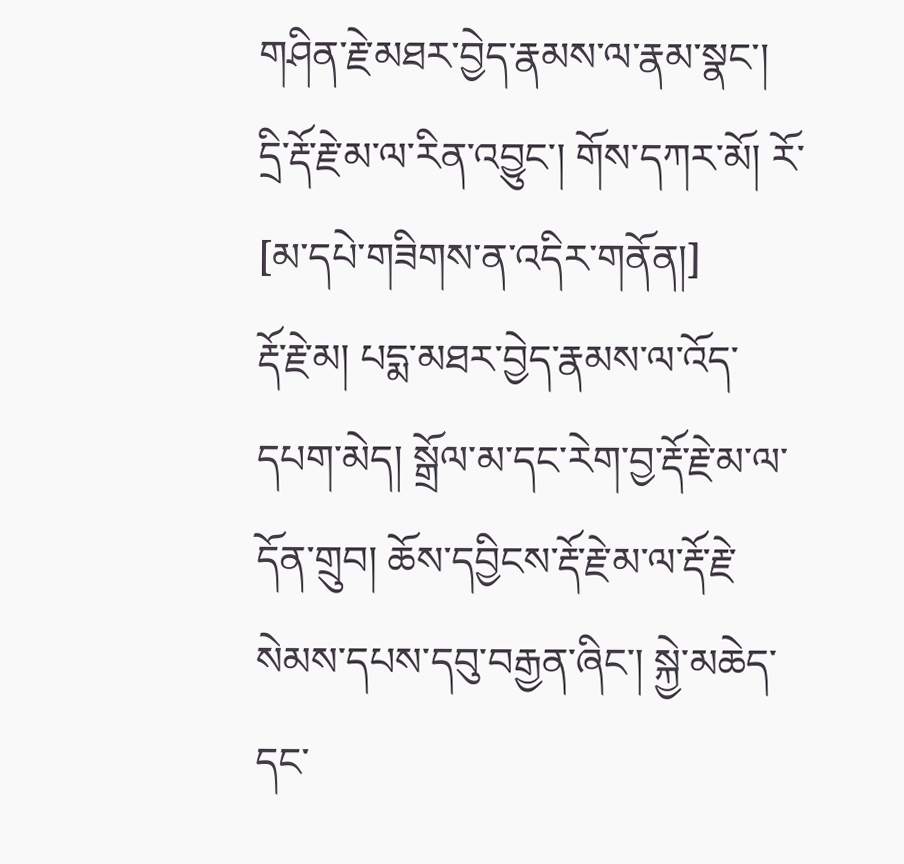གཤིན་རྗེ་མཐར་བྱེད་རྣམས་ལ་རྣམ་སྣང་། དྲི་རྡོ་རྗེ་མ་ལ་རིན་འབྱུང་། གོས་དཀར་མོ། རོ་
[མ་དཔེ་གཟིགས་ན་འདིར་གནོན།]
རྡོ་རྗེ་མ། པདྨ་མཐར་བྱེད་རྣམས་ལ་འོད་དཔག་མེད། སྒྲོལ་མ་དང་རེག་བྱ་རྡོ་རྗེ་མ་ལ་དོན་གྲུབ། ཆོས་དབྱིངས་རྡོ་རྗེ་མ་ལ་རྡོ་རྗེ་སེམས་དཔས་དབུ་བརྒྱན་ཞིང་། སྐྱེ་མཆེད་དང་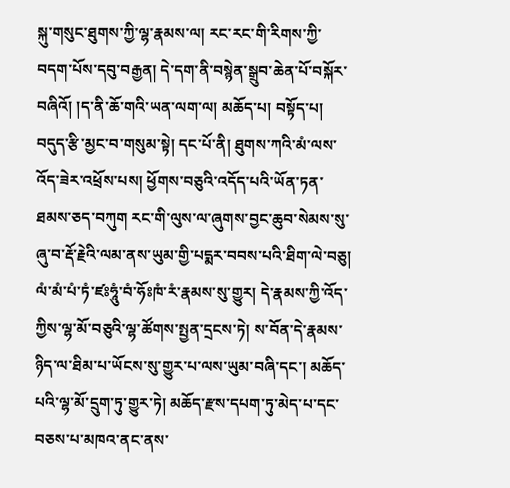སྐུ་གསུང་ཐུགས་ཀྱི་ལྷ་རྣམས་ལ། རང་རང་གི་རིགས་ཀྱི་བདག་པོས་དབུ་བརྒྱན། དེ་དག་ནི་བསྙེན་སྒྲུབ་ཆེན་པོ་བསྐོར་བཞིའོ། །ད་ནི་ཆོ་གའི་ཡན་ལག་ལ། མཆོད་པ། བསྟོད་པ། བདུད་རྩི་མྱང་བ་གསུམ་སྟེ། དང་པོ་ནི། ཐུགས་ཀའི་མཾ་ལས་འོད་ཟེར་འཕྲོས་པས། ཕྱོགས་བཅུའི་འདོད་པའི་ཡོན་ཏན་ཐམས་ཅད་བཀུག རང་གི་ལུས་ལ་ཞུགས་བྱང་ཆུབ་སེམས་སུ་ཞུ་བ་རྡོ་རྗེའི་ལམ་ནས་ཡུམ་གྱི་པདྨར་བབས་པའི་ཐིག་ལེ་བཅུ། ལཾ་མཾ་པཾ་ཏཾ་ཛཿཧཱུཾ་བཾ་ཧོཿཁཾ་རཾ་རྣམས་སུ་གྱུར། དེ་རྣམས་ཀྱི་འོད་ཀྱིས་ལྷ་མོ་བཅུའི་ལྷ་ཚོགས་སྤྱན་དྲངས་ཏེ། ས་བོན་དེ་རྣམས་ཉིད་ལ་ཐིམ་པ་ཡོངས་སུ་གྱུར་པ་ལས་ཡུམ་བཞི་དང་། མཆོད་པའི་ལྷ་མོ་དྲུག་ཏུ་གྱུར་ཏེ། མཆོད་རྫས་དཔག་ཏུ་མེད་པ་དང་བཅས་པ་མཁའ་ནང་ནས་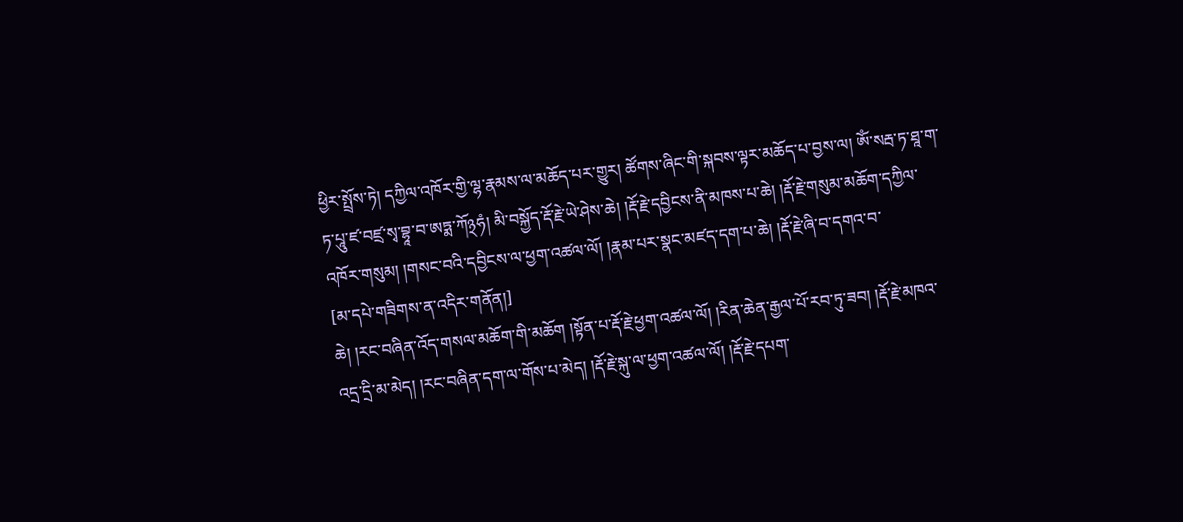ཕྱིར་སྤྲོས་ཏེ། དཀྱིལ་འཁོར་གྱི་ལྷ་རྣམས་ལ་མཆོད་པར་གྱུར། ཚོགས་ཞིང་གི་སྐབས་ལྟར་མཆོད་པ་བྱས་ལ། ཨོཾ་སརྦ་ཏ་ཐཱ་ག་ཏ་པཱུ་ཛ་བཛྲ་སྭ་བྷཱ་བ་ཨཏྨ་ཀོ྅ཧཾ། མི་བསྐྱོད་རྡོ་རྗེ་ཡེ་ཤེས་ཆེ། །རྡོ་རྗེ་དབྱིངས་ནི་མཁས་པ་ཆེ། །རྡོ་རྗེ་གསུམ་མཆོག་དཀྱིལ་འཁོར་གསུམ། །གསང་བའི་དབྱིངས་ལ་ཕྱག་འཚལ་ལོ། །རྣམ་པར་སྣང་མཛད་དག་པ་ཆེ། །རྡོ་རྗེ་ཞི་བ་དགའ་བ་
[མ་དཔེ་གཟིགས་ན་འདིར་གནོན།]
ཆེ། །རང་བཞིན་འོད་གསལ་མཆོག་གི་མཆོག །སྟོན་པ་རྡོ་རྗེ་ཕྱག་འཚལ་ལོ། །རིན་ཆེན་རྒྱལ་པོ་རབ་ཏུ་ཟབ། །རྡོ་རྗེ་མཁའ་འདྲ་དྲི་མ་མེད། །རང་བཞིན་དག་ལ་གོས་པ་མེད། །རྡོ་རྗེ་སྐུ་ལ་ཕྱག་འཚལ་ལོ། །རྡོ་རྗེ་དཔག་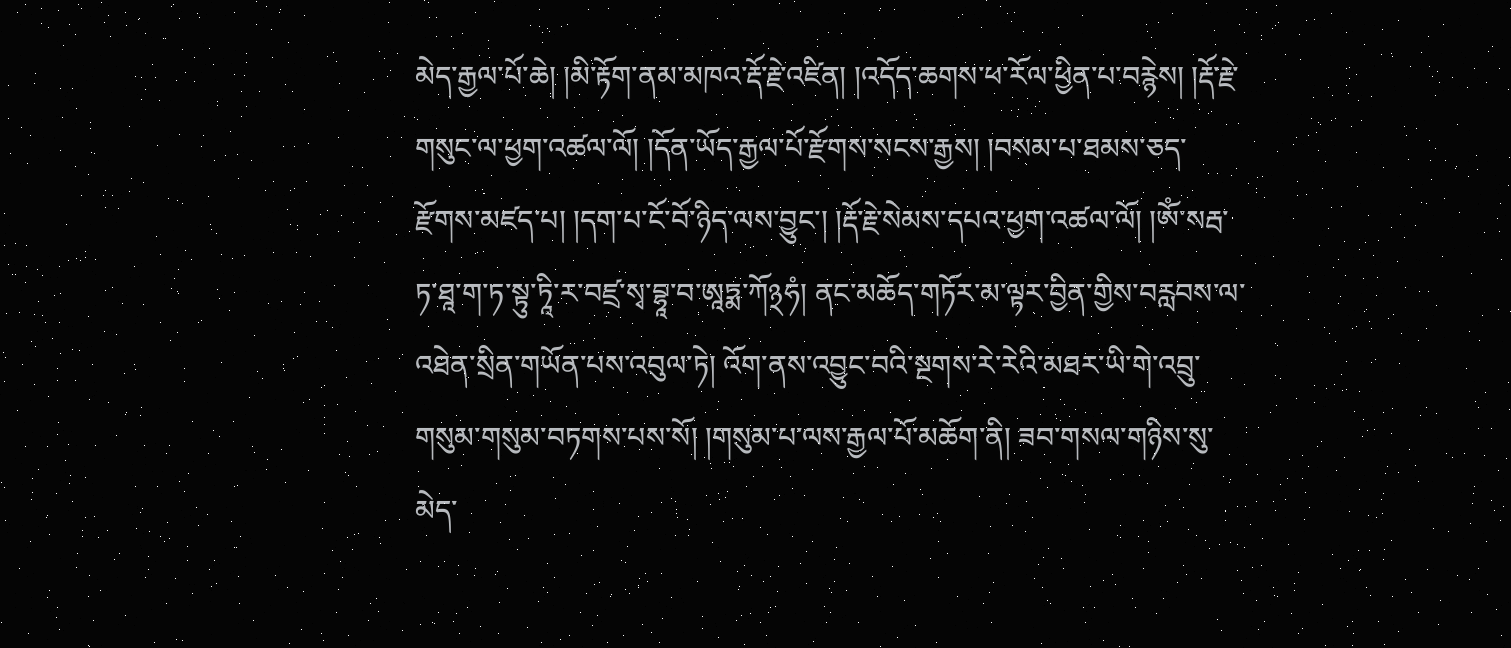མེད་རྒྱལ་པོ་ཆེ། །མི་རྟོག་ནམ་མཁའ་རྡོ་རྗེ་འཛིན། །འདོད་ཆགས་ཕ་རོལ་ཕྱིན་པ་བརྙེས། །རྡོ་རྗེ་གསུང་ལ་ཕྱག་འཚལ་ལོ། །དོན་ཡོད་རྒྱལ་པོ་རྫོགས་སངས་རྒྱས། །བསམ་པ་ཐམས་ཅད་རྫོགས་མཛད་པ། །དག་པ་ངོ་བོ་ཉིད་ལས་བྱུང་། །རྡོ་རྗེ་སེམས་དཔའ་ཕྱག་འཚལ་ལོ། །ཨོཾ་སརྦ་ཏ་ཐཱ་ག་ཏ་སྟུ་ཏཱི་ར་བཛྲ་སྭ་བྷཱ་བ་ཨཱཏྨ་ཀོ྅ཧཾ། ནང་མཆོད་གཏོར་མ་ལྟར་བྱིན་གྱིས་བརླབས་ལ་འཐེན་སྲིན་གཡོན་པས་འབུལ་ཏེ། འོག་ནས་འབྱུང་བའི་སྔགས་རེ་རེའི་མཐར་ཡི་གེ་འབྲུ་གསུམ་གསུམ་བཏགས་པས་སོ། །གསུམ་པ་ལས་རྒྱལ་པོ་མཆོག་ནི། ཟབ་གསལ་གཉིས་སུ་མེད་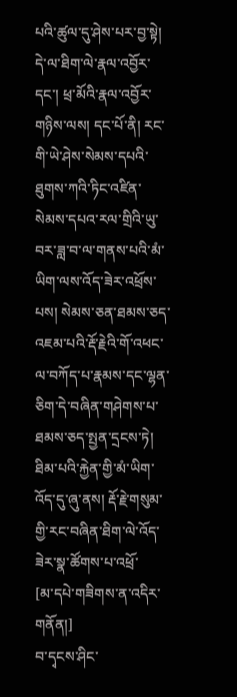པའི་ཚུལ་དུ་ཤེས་པར་བྱ་སྟེ། དེ་ལ་ཐིག་ལེ་རྣལ་འབྱོར་དང་། ཕྲ་མོའི་རྣལ་འབྱོར་གཉིས་ལས། དང་པོ་ནི། རང་གི་ཡེ་ཤེས་སེམས་དཔའི་ཐུགས་ཀའི་ཏིང་འཛིན་སེམས་དཔའ་རལ་གྲིའི་ཡུ་བར་ཟླ་བ་ལ་གནས་པའི་མཾ་ཡིག་ལས་འོད་ཟེར་འཕྲོས་པས། སེམས་ཅན་ཐམས་ཅད་འཇམ་པའི་རྡོ་རྗེའི་གོ་འཕང་ལ་བཀོད་པ་རྣམས་དང་ལྷན་ཅིག་དེ་བཞིན་གཤེགས་པ་ཐམས་ཅད་སྤྱན་དྲངས་ཏེ། ཐིམ་པའི་རྐྱེན་གྱི་མཾ་ཡིག་འོད་དུ་ཞུ་ནས། རྡོ་རྗེ་གསུམ་གྱི་རང་བཞིན་ཐིག་ལེ་འོད་ཟེར་སྣ་ཚོགས་པ་འཕྲོ་
[མ་དཔེ་གཟིགས་ན་འདིར་གནོན།]
བ་དྭངས་ཤིང་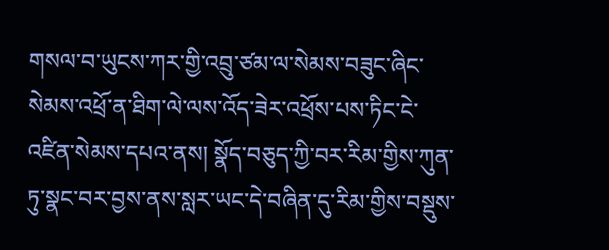གསལ་བ་ཡུངས་ཀར་གྱི་འབྲུ་ཙམ་ལ་སེམས་བཟུང་ཞིང་སེམས་འཕྲོ་ན་ཐིག་ལེ་ལས་འོད་ཟེར་འཕྲོས་པས་ཏིང་ངེ་འཛིན་སེམས་དཔའ་ནས། སྣོད་བཅུད་ཀྱི་བར་རིམ་གྱིས་ཀུན་ཏུ་སྣང་བར་བྱས་ནས་སླར་ཡང་དེ་བཞིན་དུ་རིམ་གྱིས་བསྡུས་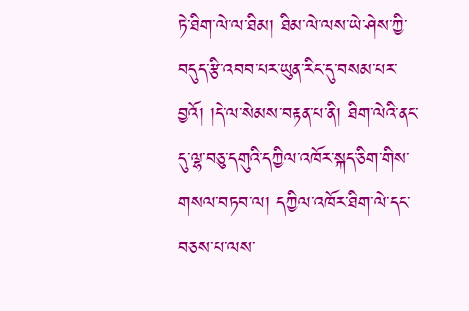ཏེ་ཐིག་ལེ་ལ་ཐིམ། ཐིམ་ལེ་ལས་ཡེ་ཤེས་ཀྱི་བདུད་རྩི་འབབ་པར་ཡུན་རིང་དུ་བསམ་པར་བྱའོ། །དེ་ལ་སེམས་བརྟན་པ་ནི། ཐིག་ལེའི་ནང་དུ་ལྷ་བཅུ་དགུའི་དཀྱིལ་འཁོར་སྐད་ཅིག་གིས་གསལ་བཏབ་ལ། དཀྱིལ་འཁོར་ཐིག་ལེ་དང་བཅས་པ་ལས་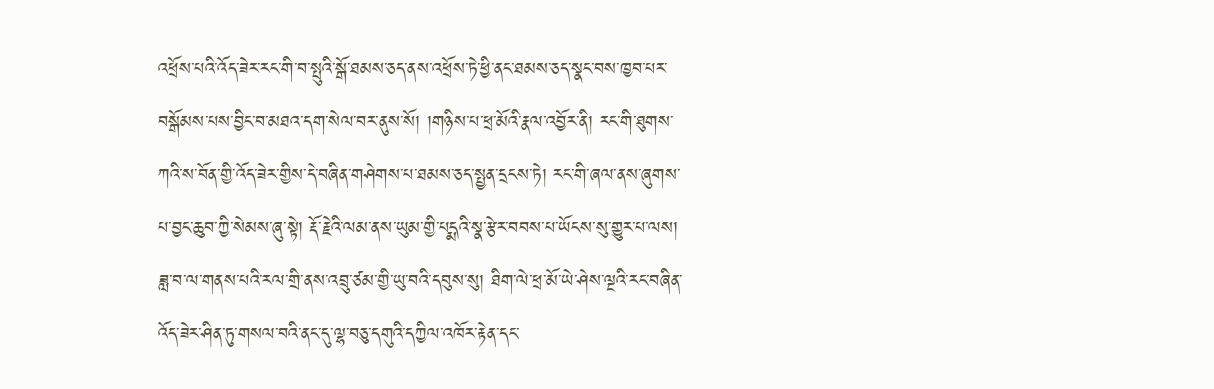འཕྲོས་པའི་འོད་ཟེར་རང་གི་བ་སྤུའི་སྒོ་ཐམས་ཅད་ནས་འཕྲོས་ཏེ་ཕྱི་ནང་ཐམས་ཅད་སྣང་བས་ཁྱབ་པར་བསྒོམས་པས་བྱིང་བ་མཐའ་དག་སེལ་བར་ནུས་སོ། །གཉིས་པ་ཕྲ་མོའི་རྣལ་འབྱོར་ནི། རང་གི་ཐུགས་ཀའི་ས་བོན་གྱི་འོད་ཟེར་གྱིས་དེ་བཞིན་གཤེགས་པ་ཐམས་ཅད་སྤྱན་དྲངས་ཏེ། རང་གི་ཞལ་ནས་ཞུགས་པ་བྱང་ཆུབ་ཀྱི་སེམས་ཞུ་སྟེ། རྡོ་རྗེའི་ལམ་ནས་ཡུམ་གྱི་པདྨའི་སྣ་རྩེར་བབས་པ་ཡོངས་སུ་གྱུར་པ་ལས། ཟླ་བ་ལ་གནས་པའི་རལ་གྲི་ནས་འབྲུ་ཙམ་གྱི་ཡུ་བའི་དབུས་སུ། ཐིག་ལེ་ཕྲ་མོ་ཡེ་ཤེས་ལྔའི་རང་བཞིན་འོད་ཟེར་ཤིན་ཏུ་གསལ་བའི་ནང་དུ་ལྷ་བཅུ་དགུའི་དཀྱིལ་འཁོར་རྟེན་དང་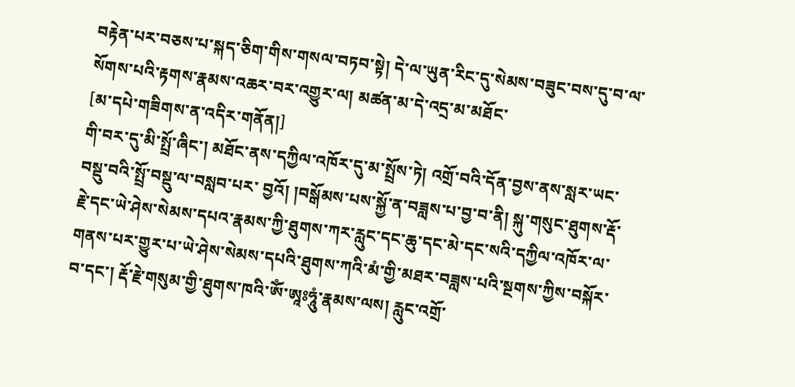བརྟེན་པར་བཅས་པ་སྐད་ཅིག་གིས་གསལ་བཏབ་སྟེ། དེ་ལ་ཡུན་རིང་དུ་སེམས་བཟུང་བས་དུ་བ་ལ་སོགས་པའི་རྟགས་རྣམས་འཆར་བར་འགྱུར་ལ། མཚན་མ་དེ་འདྲ་མ་མཐོང་
[མ་དཔེ་གཟིགས་ན་འདིར་གནོན།]
གི་བར་དུ་མི་སྤྲོ་ཞིང་། མཐོང་ནས་དཀྱིལ་འཁོར་དུ་མ་སྤྲོས་ཏེ། འགྲོ་བའི་དོན་བྱས་ནས་སླར་ཡང་བསྡུ་བའི་སྤྲོ་བསྡུ་ལ་བསླབ་པར་ བྱའོ། །བསྒོམས་པས་སྐྱོ་ན་བཟླས་པ་བྱ་བ་ནི། སྐུ་གསུང་ཐུགས་རྡོ་རྗེ་དང་ཡེ་ཤེས་སེམས་དཔའ་རྣམས་ཀྱི་ཐུགས་ཀར་རླུང་དང་ཆུ་དང་མེ་དང་སའི་དཀྱིལ་འཁོར་ལ་གནས་པར་གྱུར་པ་ཡེ་ཤེས་སེམས་དཔའི་ཐུགས་ཀའི་མཾ་གྱི་མཐར་བཟླས་པའི་སྔགས་ཀྱིས་བསྐོར་བ་དང་། རྡོ་རྗེ་གསུམ་གྱི་ཐུགས་ཁའི་ཨོཾ་ཨཱཿཧཱུཾ་རྣམས་ལས། རླུང་འགྲོ་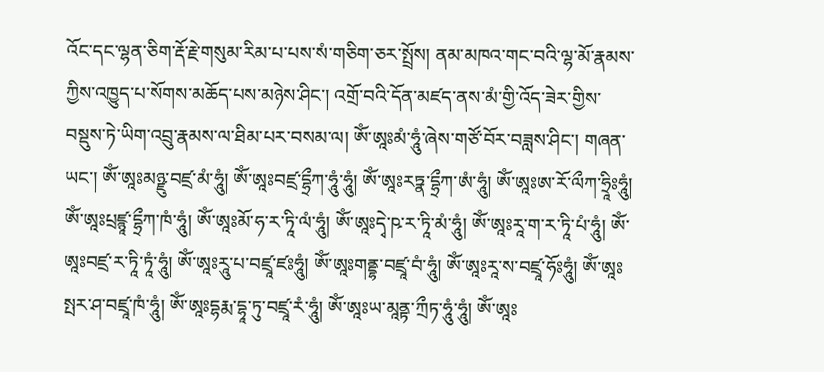འོང་དང་ལྷན་ཅིག་རྡོ་རྗེ་གསུམ་རིམ་པ་པས་སཾ་གཅིག་ཅར་སྤྲོས། ནམ་མཁའ་གང་བའི་ལྷ་མོ་རྣམས་ཀྱིས་འཁྱུད་པ་སོགས་མཆོད་པས་མཉེས་ཤིང་། འགྲོ་བའི་དོན་མཛད་ནས་མཾ་གྱི་འོད་ཟེར་གྱིས་བསྡུས་ཏེ་ཡིག་འབྲུ་རྣམས་ལ་ཐིམ་པར་བསམ་ལ། ཨོཾ་ཨཱཿམཾ་ཧཱུཾ་ཞེས་གཙོ་བོར་བཟླས་ཤིང་། གཞན་ཡང་། ཨོཾ་ཨཱཿམཉྫུ་བཛྲ་མཾ་ཧཱུཾ། ཨོཾ་ཨཱཿབཛྲ་དྷྲྀཀ་ཧཱུཾ་ཧཱུཾ། ཨོཾ་ཨཱཿརཏྣ་དྷྲྀཀ་ཨཾ་ཧཱུཾ། ཨོཾ་ཨཱཿཨ་རོ་ལྀཀ་ཧྲཱིཿཧཱུཾ། ཨོཾ་ཨཱཿཔྲཛྙཱ་དྷྲྀཀ་ཁཾ་ཧཱུཾ། ཨོཾ་ཨཱཿམོ་ཧ་ར་ཏཱི་ལཾ་ཧཱུཾ། ཨོཾ་ཨཱཿདྭེ་ཥ་ར་ཏཱི་མཾ་ཧཱུཾ། ཨོཾ་ཨཱཿརཱ་ག་ར་ཏཱི་པཾ་ཧཱུཾ། ཨོཾ་ཨཱཿབཛྲ་ར་ཏཱི་ཏཱཾ་ཧཱུཾ། ཨོཾ་ཨཱཿརཱུ་པ་བཛྲཱ་ཛཿཧཱུཾ། ཨོཾ་ཨཱཿགནྡྷ་བཛྲཱ་བཾ་ཧཱུཾ། ཨོཾ་ཨཱཿརཱ་ས་བཛྲཱ་ཧོཿཧཱུཾ། ཨོཾ་ཨཱཿསྤར་ཤ་བཛྲཱ་ཁཾ་ཧཱུཾ། ཨོཾ་ཨཱཿདྷརྨ་དྷཱ་ཏུ་བཛྲཱ་རཾ་ཧཱུཾ། ཨོཾ་ཨཱཿཡ་མཱནྟ་ཀྲྀཏ་ཧཱུཾ་ཧཱུཾ། ཨོཾ་ཨཱཿ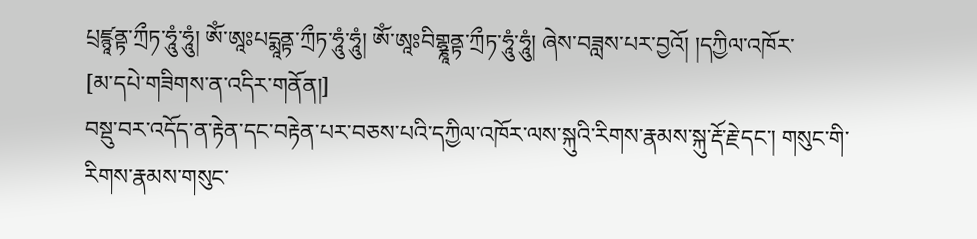པྲཛྙཱནྟ་ཀྲྀཏ་ཧཱུཾ་ཧཱུཾ། ཨོཾ་ཨཱཿཔདྨཱནྟ་ཀྲྀཏ་ཧཱུཾ་ཧཱུཾ། ཨོཾ་ཨཱཿབིགྷྣཱནྟ་ཀྲྀཏ་ཧཱུཾ་ཧཱུཾ། ཞེས་བཟླས་པར་བྱའོ། །དཀྱིལ་འཁོར་
[མ་དཔེ་གཟིགས་ན་འདིར་གནོན།]
བསྡུ་བར་འདོད་ན་རྟེན་དང་བརྟེན་པར་བཅས་པའི་དཀྱིལ་འཁོར་ལས་སྐུའི་རིགས་རྣམས་སྐུ་རྡོ་རྗེ་དང་། གསུང་གི་རིགས་རྣམས་གསུང་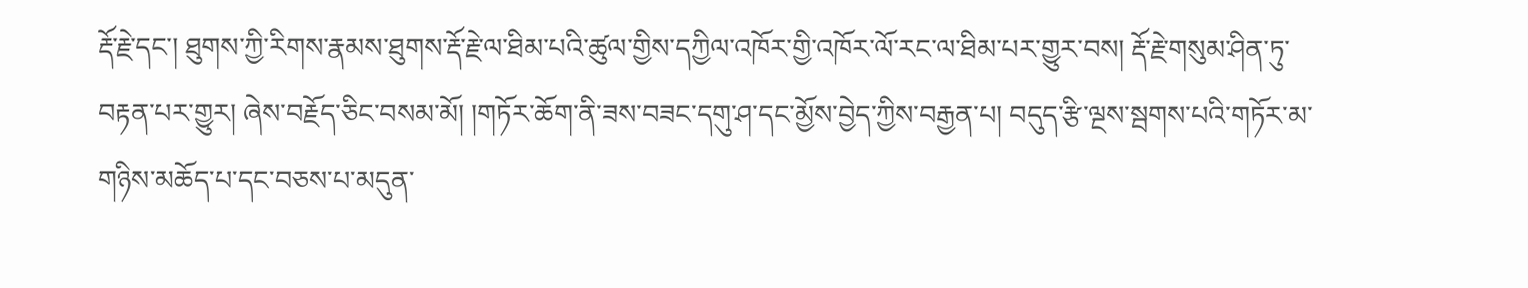རྡོ་རྗེ་དང་། ཐུགས་ཀྱི་རིགས་རྣམས་ཐུགས་རྡོ་རྗེ་ལ་ཐིམ་པའི་ཚུལ་གྱིས་དཀྱིལ་འཁོར་གྱི་འཁོར་ལོ་རང་ལ་ཐིམ་པར་གྱུར་བས། རྡོ་རྗེ་གསུམ་ཤིན་ཏུ་བརྟན་པར་གྱུར། ཞེས་བརྗོད་ཅིང་བསམ་མོ། །གཏོར་ཆོག་ནི་ཟས་བཟང་དགུ་ཤ་དང་མྱོས་བྱེད་ཀྱིས་བརྒྱན་པ། བདུད་རྩི་ལྔས་སྦགས་པའི་གཏོར་མ་གཉིས་མཆོད་པ་དང་བཅས་པ་མདུན་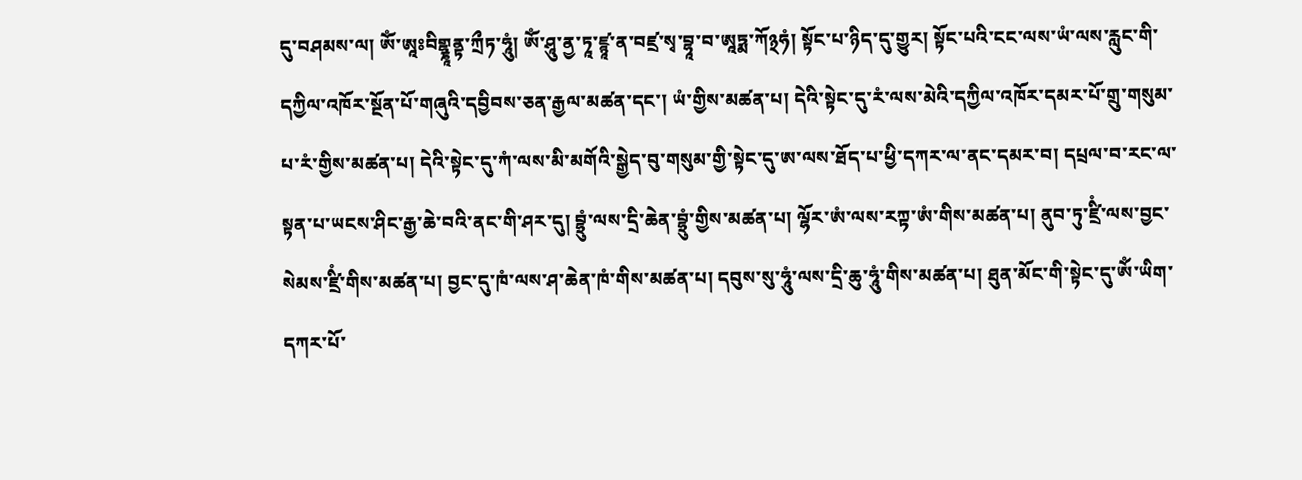དུ་བཤམས་ལ། ཨོཾ་ཨཱཿབིགྷྣཱནྟ་ཀྲྀཏ་ཧཱུཾ། ཨོཾ་ཤཱུ་ནྱ་ཏཱ་ཛྙཱ་ན་བཛྲ་སྭ་བྷཱ་བ་ཨཱཏྨ་ཀོ྅ཧཾ། སྟོང་པ་ཉིད་དུ་གྱུར། སྟོང་པའི་ངང་ལས་ཡཾ་ལས་རླུང་གི་དཀྱིལ་འཁོར་སྔོན་པོ་གཞུའི་དབྱིབས་ཅན་རྒྱལ་མཚན་དང་། ཡཾ་གྱིས་མཚན་པ། དེའི་སྟེང་དུ་རཾ་ལས་མེའི་དཀྱིལ་འཁོར་དམར་པོ་གྲུ་གསུམ་པ་རཾ་གྱིས་མཚན་པ། དེའི་སྟེང་དུ་ཀཾ་ལས་མི་མགོའི་སྒྱེད་བུ་གསུམ་གྱི་སྟེང་དུ་ཨ་ལས་ཐོད་པ་ཕྱི་དཀར་ལ་ནང་དམར་བ། དཔྲལ་བ་རང་ལ་སྟན་པ་ཡངས་ཤིང་རྒྱ་ཆེ་བའི་ནང་གི་ཤར་དུ། བྷྲུཾ་ལས་དྲི་ཆེན་བྷྲུཾ་གྱིས་མཚན་པ། ལྷོར་ཨཾ་ལས་རཀྟ་ཨཾ་གིས་མཚན་པ། ནུབ་ཏུ་ཛྲིཾ་ལས་བྱང་སེམས་ཛྲིཾ་གིས་མཚན་པ། བྱང་དུ་ཁཾ་ལས་ཤ་ཆེན་ཁཾ་གིས་མཚན་པ། དབུས་སུ་ཧཱུཾ་ལས་དྲི་ཆུ་ཧཱུཾ་གིས་མཚན་པ། ཐུན་མོང་གི་སྟེང་དུ་ཨོཾ་ཡིག་དཀར་པོ་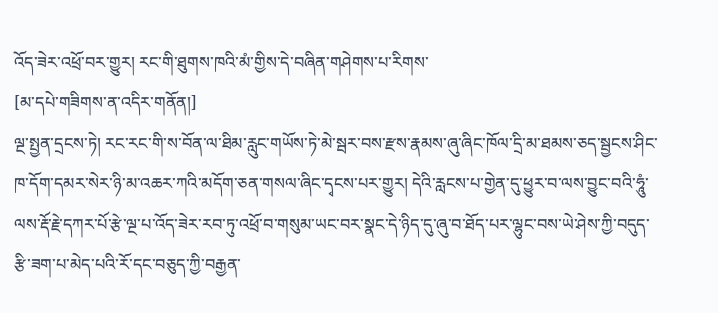འོད་ཟེར་འཕྲོ་བར་གྱུར། རང་གི་ཐུགས་ཁའི་མཾ་གྱིས་དེ་བཞིན་གཤེགས་པ་རིགས་
[མ་དཔེ་གཟིགས་ན་འདིར་གནོན།]
ལྔ་སྤྱན་དྲངས་ཏེ། རང་རང་གི་ས་བོན་ལ་ཐིམ་རླུང་གཡོས་ཏེ་མེ་སྦར་བས་རྫས་རྣམས་ཞུ་ཞིང་ཁོལ་དྲི་མ་ཐམས་ཅད་སྦྱངས་ཤིང་ཁ་དོག་དམར་སེར་ཉི་མ་འཆར་ཀའི་མདོག་ཅན་གསལ་ཞིང་དྭངས་པར་གྱུར། དེའི་རླངས་པ་གྱེན་དུ་ཕྱུར་བ་ལས་བྱུང་བའི་ཧཱུཾ་ལས་རྡོ་རྗེ་དཀར་པོ་རྩེ་ལྔ་པ་འོད་ཟེར་རབ་ཏུ་འཕྲོ་བ་གསུམ་ཡང་བར་སྣང་དེ་ཉིད་དུ་ཞུ་བ་ཐོད་པར་ལྷུང་བས་ཡེ་ཤེས་ཀྱི་བདུད་རྩི་ཟག་པ་མེད་པའི་རོ་དང་བཅུད་ཀྱི་བརྒྱན་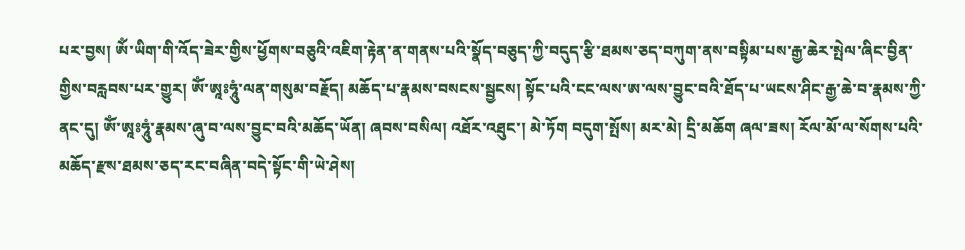པར་བྱས། ཨོཾ་ཡིག་གི་འོད་ཟེར་གྱིས་ཕྱོགས་བཅུའི་འཇིག་རྟེན་ན་གནས་པའི་སྣོད་བཅུད་ཀྱི་བདུད་རྩི་ཐམས་ཅད་བཀུག་ནས་བསྟིམ་པས་རྒྱ་ཆེར་སྤེལ་ཞིང་བྱིན་གྱིས་བརླབས་པར་གྱུར། ཨོཾ་ཨཱཿཧཱུཾ་ལན་གསུམ་བརྗོད། མཆོད་པ་རྣམས་བསངས་སྦྱངས། སྟོང་པའི་ངང་ལས་ཨ་ལས་བྱུང་བའི་ཐོད་པ་ཡངས་ཤིང་རྒྱ་ཆེ་བ་རྣམས་ཀྱི་ནང་དུ། ཨོཾ་ཨཱཿཧཱུཾ་རྣམས་ཞུ་བ་ལས་བྱུང་བའི་མཆོད་ཡོན། ཞབས་བསིལ། འཐོར་འཐུང་། མེ་ཏོག བདུག་སྤོས། མར་མེ། དྲི་མཆོག ཞལ་ཟས། རོལ་མོ་ལ་སོགས་པའི་མཆོད་རྫས་ཐམས་ཅད་རང་བཞིན་བདེ་སྟོང་གི་ཡེ་ཤེས།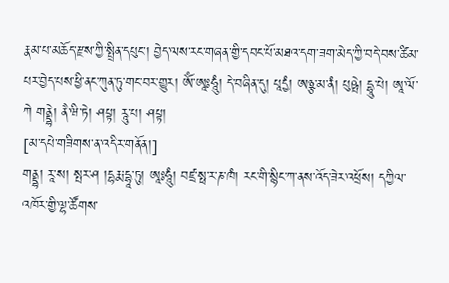རྣམ་པ་མཆོད་རྫས་ཀྱི་སྤྲིན་དཔུང་། བྱེད་ལས་རང་གཞན་གྱི་དབང་པོ་མཐའ་དག་ཟག་མེད་ཀྱི་བདེ་བས་ཚིམ་པར་བྱེད་པས་ཕྱི་ནང་ཀུན་ཏུ་གང་བར་གྱུར། ཨོཾ་ཨཱཿཧཱུཾ། དེ་བཞིན་དུ། པཱདྱཾ། ཨཉྩ་མ་ནཾ། པུཥྤེ། དྷཱུ་པེ། ཨཱ་ལོ་ཀེ གནྡྷེ། ནཻ་ཝི་ཏེ། ཤཔྟ། རཱུ་པ། ཤཔྟ།
[མ་དཔེ་གཟིགས་ན་འདིར་གནོན།]
གནྡྷ། རཱ་ས། སྤར་ཤ །དྷརྨ་དྷཱ་ཏུ། ཨཱཿཧཱུཾ། བཛྲ་སྥ་ར་ཎ་ཁཾ། རང་གི་སྙིང་ཀ་ནས་འོད་ཟེར་འཕྲོས། དཀྱིལ་འཁོར་གྱི་ལྷ་ཚོགས་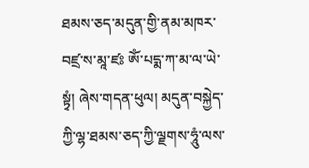ཐམས་ཅད་མདུན་གྱི་ནམ་མཁར་བཛྲ་ས་མཱ་ཛཿ ཨོཾ་པདྨ་ཀ་མ་ལ་ཡེ་སྟྭཾ། ཞེས་གདན་ཕུལ། མདུན་བསྐྱེད་ཀྱི་ལྷ་ཐམས་ཅད་ཀྱི་ལྗགས་ཧཱུཾ་ལས་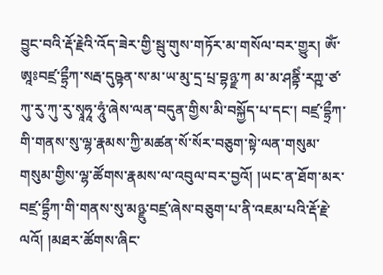བྱུང་བའི་རྡོ་རྗེའི་འོད་ཟེར་གྱི་སྦུ་གུས་གཏོར་མ་གསོལ་བར་གྱུར། ཨོཾ་ཨཱཿབཛྲ་དྷྲྀཀ་སརྦ་དུཥྟན་ས་མ་ཡ་མུ་དྲ་པྲ་བྷཉྫ་ཀ མ་མ་ཤནྟིཾ་རཀྵ་ཙ་ཀུ་རུ་ཀུ་རུ་སྭཱཧཱ་ཧཱུཾ་ཞེས་ལན་བདུན་གྱིས་མི་བསྐྱོད་པ་དང་། བཛྲ་དྷྲྀཀ་གི་གནས་སུ་ལྷ་རྣམས་ཀྱི་མཚན་སོ་སོར་བཅུག་སྟེ་ལན་གསུམ་གསུམ་གྱིས་ལྷ་ཚོགས་རྣམས་ལ་འབུལ་བར་བྱའོ། །ཡང་ན་ཐོག་མར་བཛྲ་དྷྲྀཀ་གི་གནས་སུ་མཉྫུ་བཛྲ་ཞེས་བཅུག་པ་ནི་འཇམ་པའི་རྡོ་རྗེ་ལའོ། །མཐར་ཚོགས་ཞིང་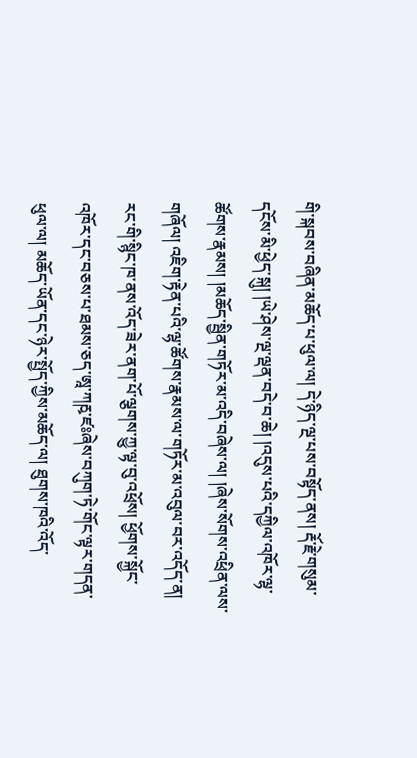གི་སྐབས་བཞིན་མཆོད་པ་ཕུལ་ལ། དེ་ཉིད་ལྔ་པས་བསྟོད་ནས། རྡོ་རྗེ་གསུམ་དངོས་མི་ཕྱེད་སྐུ། །ཡེ་ཤེས་ལྔ་ལྡན་བདེ་བ་ཆེ། །འདུས་པའི་དཀྱིལ་འཁོར་ལྷ་ཚོགས་རྣམས། །མཆོད་སྦྱིན་གཏོར་མ་འདི་བཞེས་ལ། །ཞེས་སོགས་འཕྲིན་ལས་གཞོལ། འཇིག་རྟེན་པའི་ལྷ་ཚོགས་རྣམས་ལ་གཏོར་མ་འབུལ་བར་འདོད་ན། རང་གི་སྙིང་ཁ་ནས་འོད་ཟེར་ནག་པོ་ལྕགས་ཀྱུ་ལྟ་བུ་འཕྲོས། ཕྱོགས་སྐྱོང་འཁོར་དང་བཅས་པ་ཐམས་ཅད་ཨཱ་ཀརྵ་ཛཿཞེས་བཀུག་ཏེ་གོང་ལྟར་གདན་ཕུལ་ལ། མཆོད་ཡོན་དང་ཉེར་སྤྱོད་ཀྱིས་མཆོད་ལ། ཐུགས་ཁའི་འོད་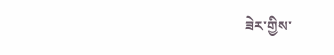ཟེར་གྱིས་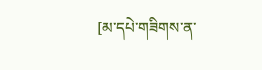[མ་དཔེ་གཟིགས་ན་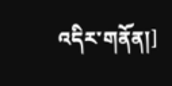འདིར་གནོན།]